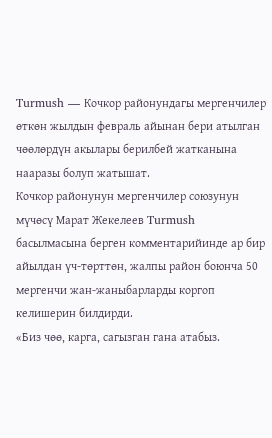Turmush — Кочкор районундагы мергенчилер өткөн жылдын февраль айынан бери атылган чөөлөрдүн акылары берилбей жатканына нааразы болуп жатышат.
Кочкор районунун мергенчилер союзунун мүчөсү Марат Жекелеев Turmush басылмасына берген комментарийинде ар бир айылдан үч-төрттөн, жалпы район боюнча 50 мергенчи жан-жаныбарларды коргоп келишерин билдирди.
«Биз чөө, карга, сагызган гана атабыз.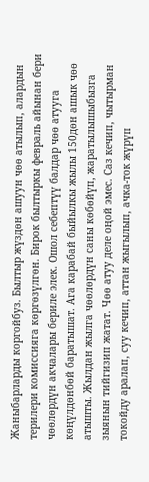Жаныбарларды коргойбуз. Былтыр жүздөн ашуун чөө атылып, алардын терилери комиссияга көргөзүлгөн. Бирок былтыркы февраль айынан бери чөөлөрдүн акчалары бериле элек. Ошол себептүү балдар чөө атууга көңүлдөнбөй баратышат. Ага карабай быйылкы жылы 150дөн ашык чөө атышты. Жылдан жылга чөөлөрдүн саны көбөйүп, жаратылышыбызга зыянын тийгизип жатат. Чөө атуу деле оңой эмес. Саз кечип, чытырман токойду аралап, суу кечип, аттан жыгылып, ачка-ток жүрүп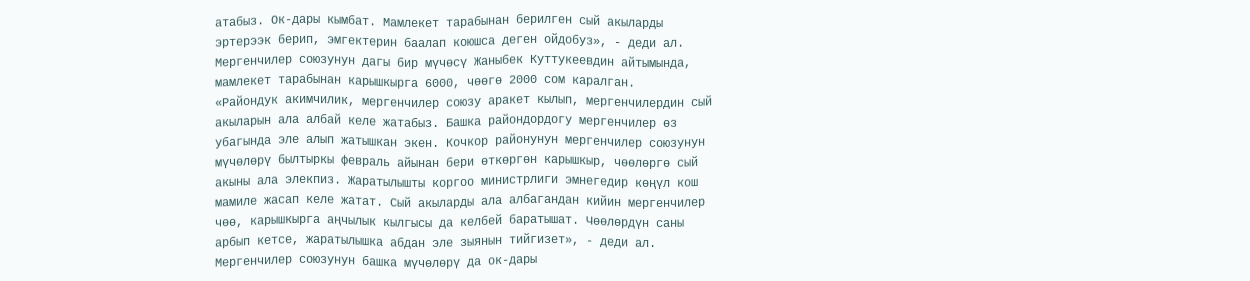атабыз. Ок-дары кымбат. Мамлекет тарабынан берилген сый акыларды эртерээк берип, эмгектерин баалап коюшса деген ойдобуз», - деди ал.
Мергенчилер союзунун дагы бир мүчөсү Жаныбек Куттукеевдин айтымында, мамлекет тарабынан карышкырга 6000, чөөгө 2000 сом каралган.
«Райондук акимчилик, мергенчилер союзу аракет кылып, мергенчилердин сый акыларын ала албай келе жатабыз. Башка райондордогу мергенчилер өз убагында эле алып жатышкан экен. Кочкор районунун мергенчилер союзунун мүчөлөрү былтыркы февраль айынан бери өткөргөн карышкыр, чөөлөргө сый акыны ала элекпиз. Жаратылышты коргоо министрлиги эмнегедир көңүл кош мамиле жасап келе жатат. Сый акыларды ала албагандан кийин мергенчилер чөө, карышкырга аңчылык кылгысы да келбей баратышат. Чөөлөрдүн саны арбып кетсе, жаратылышка абдан эле зыянын тийгизет», - деди ал.
Мергенчилер союзунун башка мүчөлөрү да ок-дары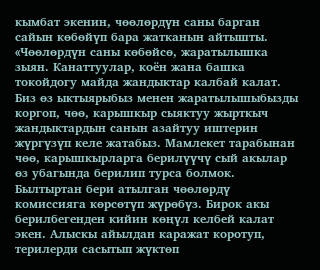кымбат экенин, чөөлөрдүн саны барган сайын көбөйүп бара жатканын айтышты.
«Чөөлөрдүн саны көбөйсө, жаратылышка зыян. Канаттуулар, коён жана башка токойдогу майда жандыктар калбай калат. Биз өз ыктыярыбыз менен жаратылышыбызды коргоп, чөө, карышкыр сыяктуу жырткыч жандыктардын санын азайтуу иштерин жүргүзүп келе жатабыз. Мамлекет тарабынан чөө, карышкырларга берилүүчү сый акылар өз убагында берилип турса болмок. Былтыртан бери атылган чөөлөрдү комиссияга көрсөтүп жүрөбүз. Бирок акы берилбегенден кийин көңүл келбей калат экен. Алыскы айылдан каражат коротуп, терилерди сасытып жүктөп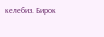келебиз. Бирок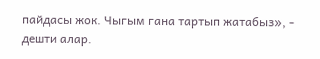пайдасы жок. Чыгым гана тартып жатабыз», - дешти алар.